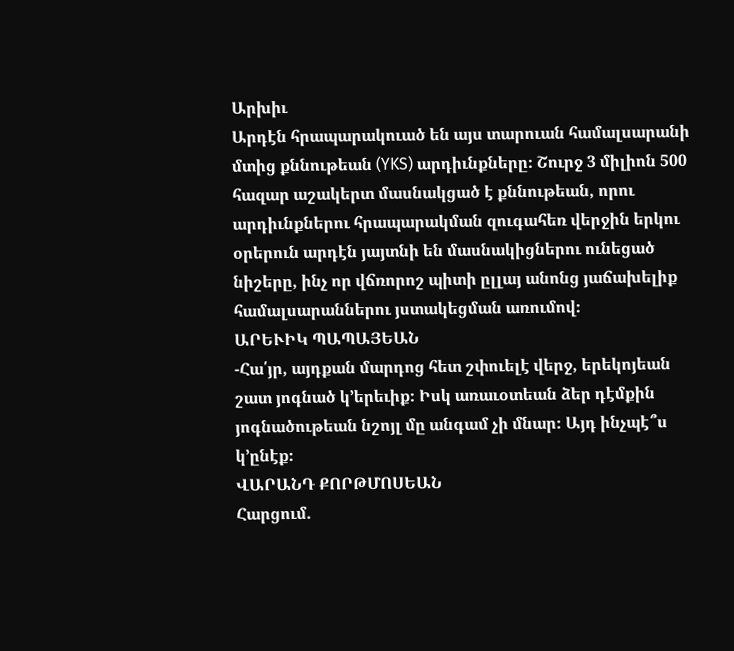Արխիւ
Արդէն հրապարակուած են այս տարուան համալսարանի մտից քննութեան (YKS) արդիւնքները։ Շուրջ 3 միլիոն 500 հազար աշակերտ մասնակցած է քննութեան, որու արդիւնքներու հրապարակման զուգահեռ վերջին երկու օրերուն արդէն յայտնի են մասնակիցներու ունեցած նիշերը, ինչ որ վճռորոշ պիտի ըլլայ անոնց յաճախելիք համալսարաններու յստակեցման առումով։
ԱՐԵՒԻԿ ՊԱՊԱՅԵԱՆ
-Հա՛յր, այդքան մարդոց հետ շփուելէ վերջ, երեկոյեան շատ յոգնած կ՚երեւիք։ Իսկ առաւօտեան ձեր դէմքին յոգնածութեան նշոյլ մը անգամ չի մնար։ Այդ ինչպէ՞ս կ՚ընէք։
ՎԱՐԱՆԴ ՔՈՐԹՄՈՍԵԱՆ
Հարցում.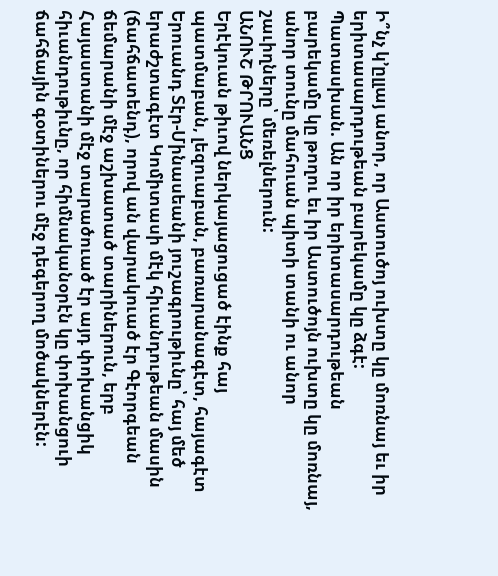Ի՞նչ կ՚ըլլայ անոր, որ Աստուծոյ ուխտը կը մոռնայ եւ իր երիտասարդութեան բարեկամը կը ձգէ:
Պատասխան. Ան որ իր երիտասարդութեան բարեկամը կը թողու եւ իր Աստուծոյն ուխտը կը մոռնայ, անոր տունը մահուան պիտի տանի ու անոր շաւիղները՝ մեռելներուն:
ԱՆՈՒՇ ԹՐՈՒԱՆՑ
Երէկուան թիւով ներկայացուցած էինք հայ պատմաբան, լեզուաբան, բառարանագէտ, հայագէտ Երուանդ Տէր-Մինասեանի յուշագրութիւնը՝ հայ մեծ երաժշտագէտ Կոմիտասի մէկ հիւանդութեան մասին (ճահճատենդ), որով ան վարակուած էր Գէորգեան ճեմարանի մէջ աշխատած տարիներուն, երբ Հայաստանի մէջ տարածուած էր այդ փոխանցիկ հիւանդութիւնը, որ հիմնականօրէն կը փոխանցուի ճահճային գօտիներու մէջ դեգերող մոծակներէն: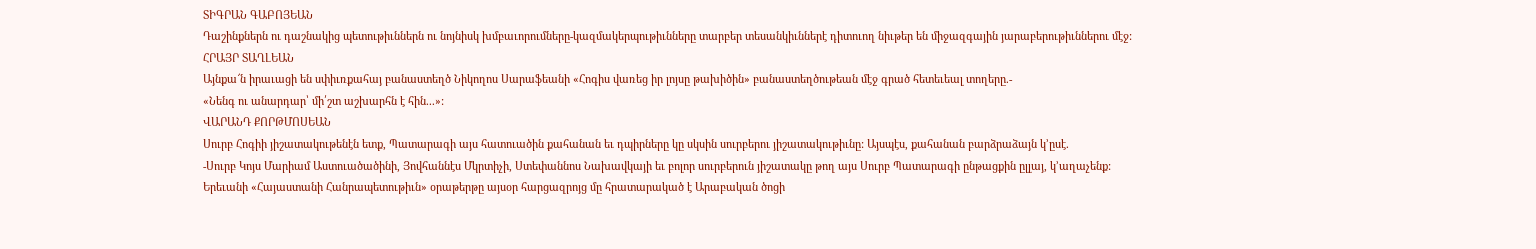ՏԻԳՐԱՆ ԳԱԲՈՅԵԱՆ
Դաշինքներն ու դաշնակից պետութիւններն ու նոյնիսկ խմբաւորումները-կազմակերպութիւնները տարբեր տեսանկիւններէ դիտուող նիւթեր են միջազգային յարաբերութիւններու մէջ:
ՀՐԱՅՐ ՏԱՂԼԵԱՆ
Այնքա՜ն իրաւացի են սփիւռքահայ բանաստեղծ Նիկողոս Սարաֆեանի «Հոգիս վառեց իր լոյսը թախիծին» բանաստեղծութեան մէջ գրած հետեւեալ տողերը.-
«Նենգ ու անարդար՝ մի՛շտ աշխարհն է հին...»:
ՎԱՐԱՆԴ ՔՈՐԹՄՈՍԵԱՆ
Սուրբ Հոգիի յիշատակութենէն ետք, Պատարագի այս հատուածին քահանան եւ դպիրները կը սկսին սուրբերու յիշատակութիւնը: Այսպէս, քահանան բարձրաձայն կ՚ըսէ.
-Սուրբ Կոյս Մարիամ Աստուածածինի, Յովհաննէս Մկրտիչի, Ստեփաննոս Նախավկայի եւ բոլոր սուրբերուն յիշատակը թող այս Սուրբ Պատարագի ընթացքին ըլլայ, կ՚աղաչենք:
Երեւանի «Հայաստանի Հանրապետութիւն» օրաթերթը այսօր հարցազրոյց մը հրատարակած է Արաբական ծոցի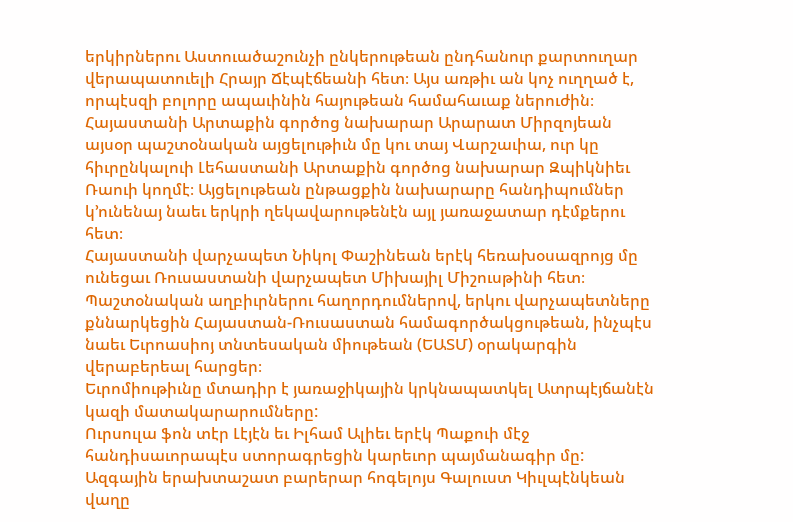երկիրներու Աստուածաշունչի ընկերութեան ընդհանուր քարտուղար վերապատուելի Հրայր Ճէպէճեանի հետ։ Այս առթիւ ան կոչ ուղղած է, որպէսզի բոլորը ապաւինին հայութեան համահաւաք ներուժին։
Հայաստանի Արտաքին գործոց նախարար Արարատ Միրզոյեան այսօր պաշտօնական այցելութիւն մը կու տայ Վարշաւիա, ուր կը հիւրընկալուի Լեհաստանի Արտաքին գործոց նախարար Զպիկնիեւ Ռաուի կողմէ։ Այցելութեան ընթացքին նախարարը հանդիպումներ կ՚ունենայ նաեւ երկրի ղեկավարութենէն այլ յառաջատար դէմքերու հետ։
Հայաստանի վարչապետ Նիկոլ Փաշինեան երէկ հեռախօսազրոյց մը ունեցաւ Ռուսաստանի վարչապետ Միխայիլ Միշուսթինի հետ։ Պաշտօնական աղբիւրներու հաղորդումներով, երկու վարչապետները քննարկեցին Հայաստան-Ռուսաստան համագործակցութեան, ինչպէս նաեւ Եւրոասիոյ տնտեսական միութեան (ԵԱՏՄ) օրակարգին վերաբերեալ հարցեր։
Եւրոմիութիւնը մտադիր է յառաջիկային կրկնապատկել Ատրպէյճանէն կազի մատակարարումները:
Ուրսուլա ֆոն տէր Լէյէն եւ Իլհամ Ալիեւ երէկ Պաքուի մէջ հանդիսաւորապէս ստորագրեցին կարեւոր պայմանագիր մը:
Ազգային երախտաշատ բարերար հոգելոյս Գալուստ Կիւլպէնկեան վաղը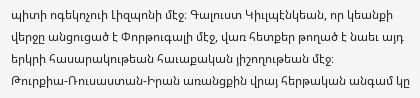պիտի ոգեկոչուի Լիզպոնի մէջ։ Գալուստ Կիւլպէնկեան, որ կեանքի վերջը անցուցած է Փորթուգալի մէջ, վառ հետքեր թողած է նաեւ այդ երկրի հասարակութեան հաւաքական յիշողութեան մէջ։
Թուրքիա-Ռուսաստան-Իրան առանցքին վրայ հերթական անգամ կը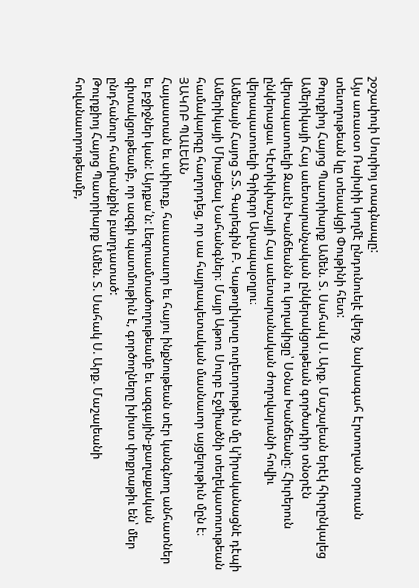շօշափուի Սուրիոյ տագնապը:
Այս առաւօտ Ռաիսիի կողմէ ընդունուելէ վերջ, նախագահ Էրտողան օրուան տեւողութեան կը տեսակցի Փութինի հետ:
Թուրքիոյ Հայոց Պատրիարք Ամեն. Տ. Սահակ Ս. Արք. Մաշալեան երէկ հիւրընկալեց Ամերիկայի Հայ աւետարանչական ընկերակցութեան գործադիր տնօրէն վերապատուելի Զաւէն Խանճեանն ու կողակիցը՝ Սօնա Խանճեանը։ Հիւրերուն ընկերացաւ Կէտիկփաշայի Հայ աւետարանական ժողովարանի հովիւ վերապատուելի Գրիգոր Աղապալօղլու։
Ամենայն Հայոց Տ.Տ. Գարեգին Բ. Կաթողիկոսը ուղեւորութիւն մը կ՚իրականացնէ դէպի Ամերիկայի Միացեալ Նահանգներ։ Մայր Աթոռ Սուրբ Էջմիածնի տեղեկատուութեան համակարգը հաղորդեց, որ սա հայրապետական մասնաւոր այցելութիւն մըն է։
ՅԱԿՈԲ ՊԱԼԵԱՆ
Հայաստան եւ սփիւռք, հաւատաւոր եւ հայու ինքնութեան տէր կանգնող անհատներ եւ բջիջներ կան: Այդքա՛ն: Լեզուամտածողութեամբ եւ ազգային-քաղաքական գիտակցութեամբ, որ ազգի պատմութիւն է, գործողները խիստ փոքրաթիւ են՝ մեր ընդհանուր համրանքին բաղդատած:
Թուրքիոյ Հայոց Պատրիարք Ամեն. Տ. Սահակ Ս. Արք. Մաշալեանի հովանաւորութեամբ,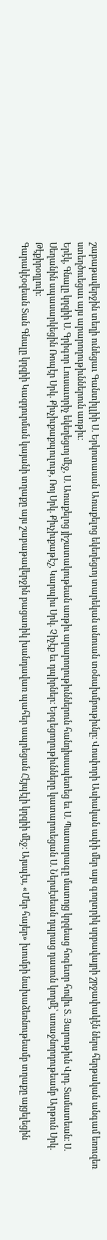շաբաթավերջին տեղի ունեցաւ Գանտիլլիի Ս. Երկոտասան Առաքելոց եկեղեցւոյ տարեկան անուան տօնախմբութիւնը։ Վոսփորի Ասիական ափի մեր այս գողտրիկ սրբավայրի շրջափակէն ներս հերթական անգամ եռուզեռ ստեղծուեցաւ այս արարողութիւններուն առթիւ։
Երէկ, Գնալը կղզիի Ս. Գրիգոր Լուսաւորիչ եկեղեցւոյ մէջ, Ս. Առաքելոց յիշատակութեան առթիւ արարողութիւններուն հանդիսապետեց եւ Ս. Պատարագը մատոյց կղզեաց հոգեւոր հովիւ Տ. Յարութիւն Վրդ. Տամատեան։ Ս. Սեղանին սպասարկեցին Ռոպէր Սրկ. Քիւչիւքաքպուլութ, Ռոյ Սրկ. Քիւչիւքաթէշ, Կարպիս Սրկ. Չիչէք եւ դպիրներ։ Երգեցողութիւնները կատարուեցան Ս. Ներսէսեան դպրաց դասուն կողմէ՝ առաջնորդութեամբ Արթուն Սրկ. Թէքիրօղլուի։
Գարակէօզեան Տան Գնալը կղզիի Կազդուրման կայանի տղաքը այս շաբաթավերջին բացառիկ խանդավառ պահեր ապրեցան Հէյպէլի կղզիի մէջ։ Այսպէս, «Մեր հայեր» խումբի նախաձեռնութեամբ տղաքը այցելեցին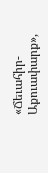«Ճեւահիր-Աքուափարք»,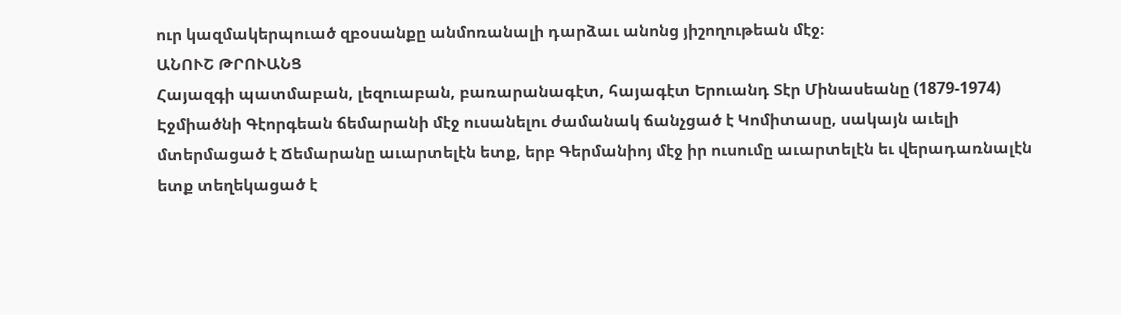ուր կազմակերպուած զբօսանքը անմոռանալի դարձաւ անոնց յիշողութեան մէջ։
ԱՆՈՒՇ ԹՐՈՒԱՆՑ
Հայազգի պատմաբան, լեզուաբան, բառարանագէտ, հայագէտ Երուանդ Տէր Մինասեանը (1879-1974) Էջմիածնի Գէորգեան ճեմարանի մէջ ուսանելու ժամանակ ճանչցած է Կոմիտասը, սակայն աւելի մտերմացած է Ճեմարանը աւարտելէն ետք, երբ Գերմանիոյ մէջ իր ուսումը աւարտելէն եւ վերադառնալէն ետք տեղեկացած է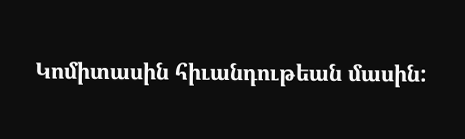Կոմիտասին հիւանդութեան մասին: